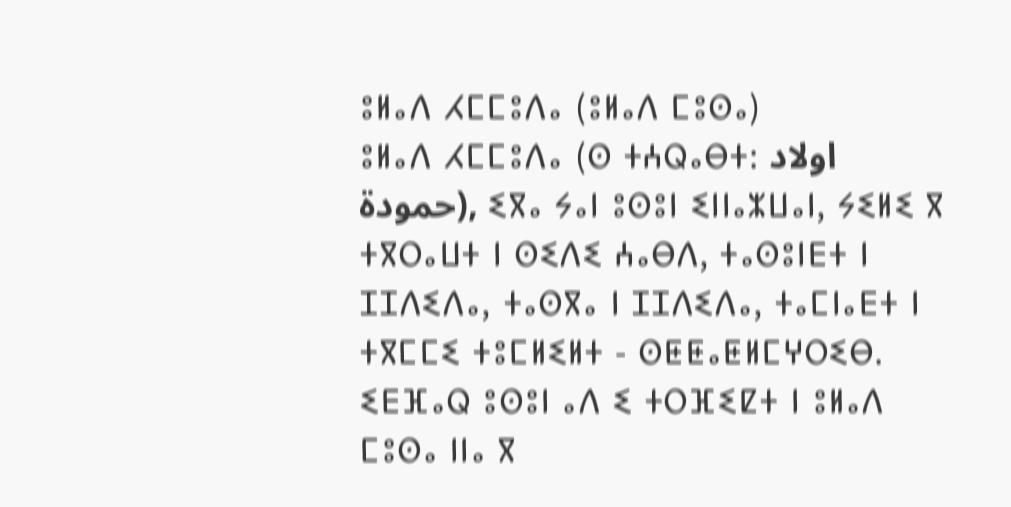ⵓⵍⴰⴷ ⵃⵎⵎⵓⴷⴰ (ⵓⵍⴰⴷ ⵎⵓⵙⴰ)
ⵓⵍⴰⴷ ⵃⵎⵎⵓⴷⴰ (ⵙ ⵜⵄⵕⴰⴱⵜ: اولاد حمودة), ⵉⴳⴰ ⵢⴰⵏ ⵓⵙⵓⵏ ⵉⵏⵏⴰⵣⵡⴰⵏ, ⵢⵉⵍⵉ ⴳ ⵜⴳⵔⴰⵡⵜ ⵏ ⵙⵉⴷⵉ ⵄⴰⴱⴷ, ⵜⴰⵙⵓⵏⴹⵜ ⵏ ⵊⵊⴷⵉⴷⴰ, ⵜⴰⵙⴳⴰ ⵏ ⵊⵊⴷⵉⴷⴰ, ⵜⴰⵎⵏⴰⴹⵜ ⵏ ⵜⴳⵎⵎⵉ ⵜⵓⵎⵍⵉⵍⵜ - ⵙⵟⵟⴰⵟⵍⵎⵖⵔⵉⴱ. ⵉⴹⴼⴰⵕ ⵓⵙⵓⵏ ⴰⴷ ⵉ ⵜⵔⴼⵉⵇⵜ ⵏ ⵓⵍⴰⴷ ⵎⵓⵙⴰ ⵏⵏⴰ ⴳ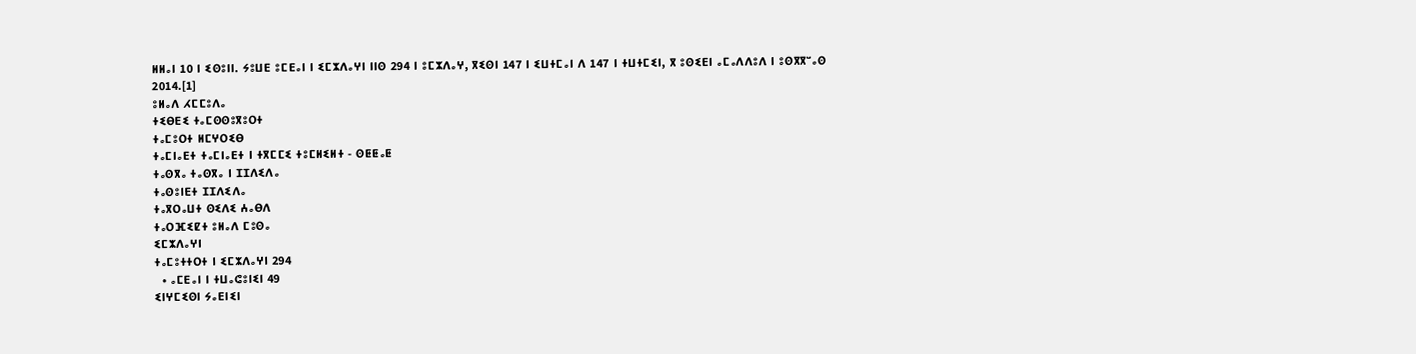ⵍⵍⴰⵏ 10 ⵏ ⵉⵙⵓⵏⵏ. ⵢⵓⵡⴹ ⵓⵎⴹⴰⵏ ⵏ ⵉⵎⵣⴷⴰⵖⵏ ⵏⵏⵙ 294 ⵏ ⵓⵎⵣⴷⴰⵖ, ⴳⵉⵙⵏ 147 ⵏ ⵉⵡⵜⵎⴰⵏ ⴷ 147 ⵏ ⵜⵡⵜⵎⵉⵏ, ⴳ ⵓⵙⵉⴹⵏ ⴰⵎⴰⴷⴷⵓⴷ ⵏ ⵓⵙⴳⴳⵯⴰⵙ 2014.[1]
ⵓⵍⴰⴷ ⵃⵎⵎⵓⴷⴰ
ⵜⵉⴱⴹⵉ ⵜⴰⵎⵙⵙⵓⴳⵓⵔⵜ
ⵜⴰⵎⵓⵔⵜ ⵍⵎⵖⵔⵉⴱ
ⵜⴰⵎⵏⴰⴹⵜ ⵜⴰⵎⵏⴰⴹⵜ ⵏ ⵜⴳⵎⵎⵉ ⵜⵓⵎⵍⵉⵍⵜ - ⵙⵟⵟⴰⵟ
ⵜⴰⵙⴳⴰ ⵜⴰⵙⴳⴰ ⵏ ⵊⵊⴷⵉⴷⴰ
ⵜⴰⵙⵓⵏⴹⵜ ⵊⵊⴷⵉⴷⴰ
ⵜⴰⴳⵔⴰⵡⵜ ⵙⵉⴷⵉ ⵄⴰⴱⴷ
ⵜⴰⵔⴼⵉⵇⵜ ⵓⵍⴰⴷ ⵎⵓⵙⴰ
ⵉⵎⵣⴷⴰⵖⵏ
ⵜⴰⵎⵓⵜⵜⵔⵜ ⵏ ⵉⵎⵣⴷⴰⵖⵏ 294
  • ⴰⵎⴹⴰⵏ ⵏ ⵜⵡⴰⵛⵓⵏⵉⵏ 49
ⵉⵏⵖⵎⵉⵙⵏ ⵢⴰⴹⵏⵉⵏ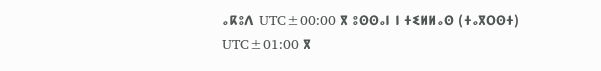ⴰⴽⵓⴷ UTC±00:00 ⴳ ⵓⵙⵙⴰⵏ ⵏ ⵜⵉⵍⵍⴰⵙ (ⵜⴰⴳⵔⵙⵜ)
UTC±01:00 ⴳ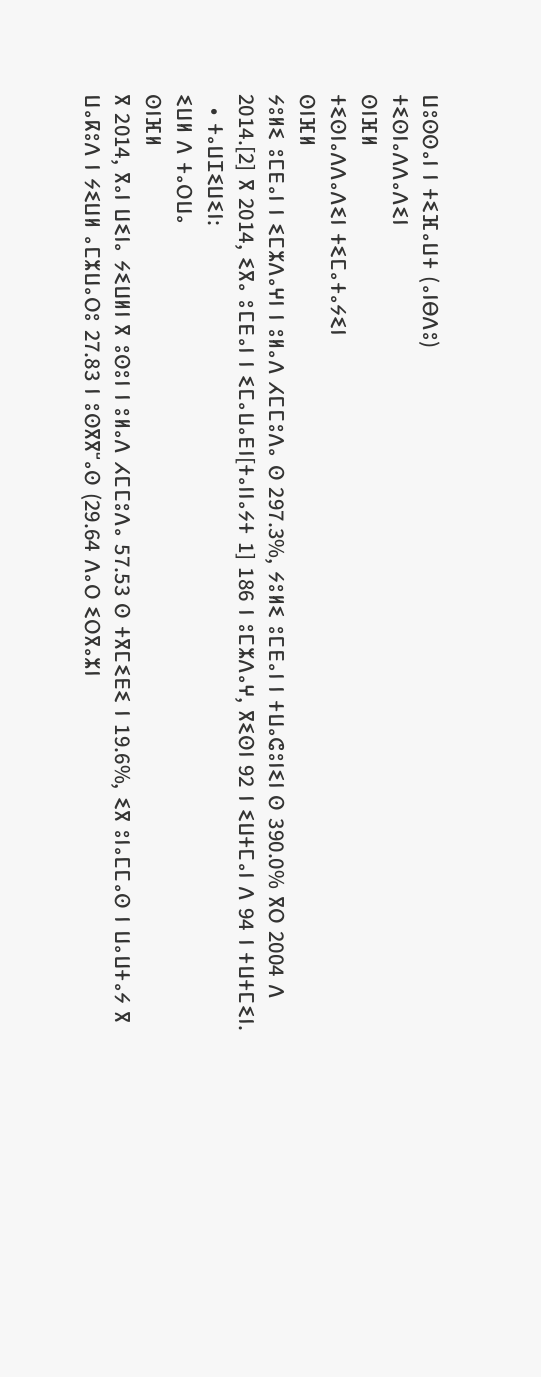ⵡⵓⵙⵙⴰⵏ ⵏ ⵜⵉⴼⴰⵡⵜ (ⴰⵏⴱⴷⵓ)
ⵜⵉⵙⵏⴰⴷⴷⴰⴷⵉⵏ
ⵙⵏⴼⵍ
ⵜⵉⵙⵏⴰⴷⴷⴰⴷⵉⵏ ⵜⵉⵎⴰⵜⴰⵢⵉⵏ
ⵙⵏⴼⵍ
ⵢⵓⵍⵉ ⵓⵎⴹⴰⵏ ⵏ ⵉⵎⵣⴷⴰⵖⵏ ⵏ ⵓⵍⴰⴷ ⵃⵎⵎⵓⴷⴰ ⵙ 297.3%, ⵢⵓⵍⵉ ⵓⵎⴹⴰⵏ ⵏ ⵜⵡⴰⵛⵓⵏⵉⵏ ⵙ 390.0% ⴳⵔ 2004 ⴷ 2014.[2] ⴳ 2014, ⵉⴳⴰ ⵓⵎⴹⴰⵏ ⵏ ⵉⵎⴰⵡⴰⴹⵏ[ⵜⴰⵏⵏⴰⵢⵜ 1] 186 ⵏ ⵓⵎⵣⴷⴰⵖ, ⴳⵉⵙⵏ 92 ⵏ ⵉⵡⵜⵎⴰⵏ ⴷ 94 ⵏ ⵜⵡⵜⵎⵉⵏ.
  • ⵜⴰⵡⵊⵉⵡⵉⵏ:
ⵉⵡⵍ ⴷ ⵜⴰⵔⵡⴰ
ⵙⵏⴼⵍ
ⴳ 2014, ⴳⴰⵏ ⵡⵉⵏⴰ ⵢⵉⵡⵍⵏ ⴳ ⵓⵙⵓⵏ ⵏ ⵓⵍⴰⴷ ⵃⵎⵎⵓⴷⴰ 57.53 ⵙ ⵜⴳⵎⵉⴹⵉ ⵏ 19.6%, ⵉⴳ ⵓⵏⴰⵎⵎⴰⵙ ⵏ ⵡⴰⵡⵜⴰⵢ ⴳ ⵡⴰⴽⵓⴷ ⵏ ⵢⵉⵡⵍ ⴰⵎⵣⵡⴰⵔⵓ 27.83 ⵏ ⵓⵙⴳⴳⵯⴰⵙ (29.64 ⴷⴰⵔ ⵉⵔⴳⴰⵣⵏ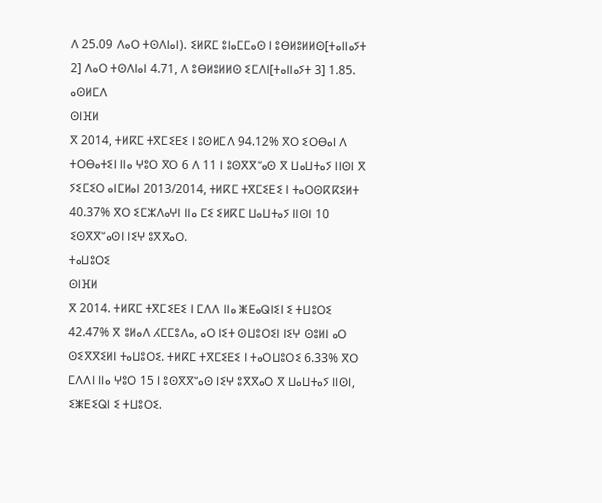ⴷ 25.09 ⴷⴰⵔ ⵜⵙⴷⵏⴰⵏ). ⵉⵍⴽⵎ ⵓⵏⴰⵎⵎⴰⵙ ⵏ ⵓⴱⵍⵓⵍⵍⵙ[ⵜⴰⵏⵏⴰⵢⵜ 2] ⴷⴰⵔ ⵜⵙⴷⵏⴰⵏ 4.71, ⴷ ⵓⴱⵍⵓⵍⵍⵙ ⵉⵎⴷⵏ[ⵜⴰⵏⵏⴰⵢⵜ 3] 1.85.
ⴰⵙⵍⵎⴷ
ⵙⵏⴼⵍ
ⴳ 2014, ⵜⵍⴽⵎ ⵜⴳⵎⵉⴹⵉ ⵏ ⵓⵙⵍⵎⴷ 94.12% ⴳⵔ ⵉⵔⴱⴰⵏ ⴷ ⵜⵔⴱⴰⵜⵉⵏ ⵏⵏⴰ ⵖⵓⵔ ⴳⵔ 6 ⴷ 11 ⵏ ⵓⵙⴳⴳⵯⴰⵙ ⴳ ⵡⴰⵡⵜⴰⵢ ⵏⵏⵙⵏ ⴳ ⵢⵉⵎⵉⵔ ⴰⵏⵎⵍⴰⵏ 2013/2014, ⵜⵍⴽⵎ ⵜⴳⵎⵉⴹⵉ ⵏ ⵜⴰⵔⵙⴽⴽⵉⵍⵜ 40.37% ⴳⵔ ⵉⵎⵣⴷⴰⵖⵏ ⵏⵏⴰ ⵎⵉ ⵉⵍⴽⵎ ⵡⴰⵡⵜⴰⵢ ⵏⵏⵙⵏ 10 ⵉⵙⴳⴳⵯⴰⵙⵏ ⵏⵉⵖ ⵓⴳⴳⴰⵔ.
ⵜⴰⵡⵓⵔⵉ
ⵙⵏⴼⵍ
ⴳ 2014. ⵜⵍⴽⵎ ⵜⴳⵎⵉⴹⵉ ⵏ ⵎⴷⴷ ⵏⵏⴰ ⵥⴹⴰⵕⵏⵉⵏ ⵉ ⵜⵡⵓⵔⵉ 42.47% ⴳ ⵓⵍⴰⴷ ⵃⵎⵎⵓⴷⴰ, ⴰⵔ ⵏⵉⵜ ⵙⵡⵓⵔⵉⵏ ⵏⵉⵖ ⵙⵓⵍⵏ ⴰⵔ ⵙⵉⴳⴳⵉⵍⵏ ⵜⴰⵡⵓⵔⵉ. ⵜⵍⴽⵎ ⵜⴳⵎⵉⴹⵉ ⵏ ⵜⴰⵔⵡⵓⵔⵉ 6.33% ⴳⵔ ⵎⴷⴷⵏ ⵏⵏⴰ ⵖⵓⵔ 15 ⵏ ⵓⵙⴳⴳⵯⴰⵙ ⵏⵉⵖ ⵓⴳⴳⴰⵔ ⴳ ⵡⴰⵡⵜⴰⵢ ⵏⵏⵙⵏ, ⵉⵥⴹⵉⵕⵏ ⵉ ⵜⵡⵓⵔⵉ.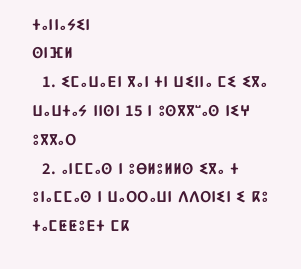ⵜⴰⵏⵏⴰⵢⵉⵏ
ⵙⵏⴼⵍ
  1. ⵉⵎⴰⵡⴰⴹⵏ ⴳⴰⵏ ⵜⵏ ⵡⵉⵏⵏⴰ ⵎⵉ ⵉⴳⴰ ⵡⴰⵡⵜⴰⵢ ⵏⵏⵙⵏ 15 ⵏ ⵓⵙⴳⴳⵯⴰⵙ ⵏⵉⵖ ⵓⴳⴳⴰⵔ
  2. ⴰⵏⵎⵎⴰⵙ ⵏ ⵓⴱⵍⵓⵍⵍⵙ ⵉⴳⴰ ⵜ ⵓⵏⴰⵎⵎⴰⵙ ⵏ ⵡⴰⵔⵔⴰⵡⵏ ⴷⴷⵔⵏⵉⵏ ⵉ ⴽⵓ ⵜⴰⵎⵟⵟⵓⴹⵜ ⵎⴽ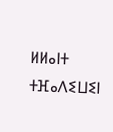ⵍⵍⴰⵏⵜ ⵜⴼⴰⴷⵉⵡⵉⵏ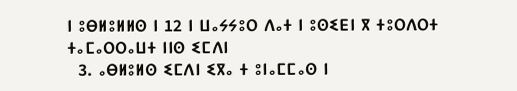ⵏ ⵓⴱⵍⵓⵍⵍⵙ ⵏ 12 ⵏ ⵡⴰⵢⵢⵓⵔ ⴷⴰⵜ ⵏ ⵓⵙⵉⴹⵏ ⴳ ⵜⵓⵔⴷⵔⵜ ⵜⴰⵎⴰⵔⵔⴰⵡⵜ ⵏⵏⵙ ⵉⵎⴷⵏ
  3. ⴰⴱⵍⵓⵍⵙ ⵉⵎⴷⵏ ⵉⴳⴰ ⵜ ⵓⵏⴰⵎⵎⴰⵙ ⵏ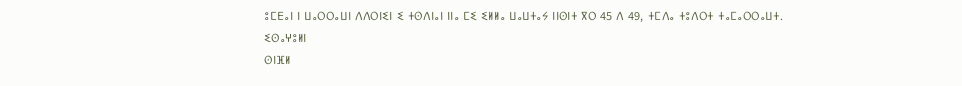ⵓⵎⴹⴰⵏ ⵏ ⵡⴰⵔⵔⴰⵡⵏ ⴷⴷⵔⵏⵉⵏ ⵉ ⵜⵙⴷⵏⴰⵏ ⵏⵏⴰ ⵎⵉ ⵉⵍⵍⴰ ⵡⴰⵡⵜⴰⵢ ⵏⵏⵙⵏⵜ ⴳⵔ 45 ⴷ 49, ⵜⵎⴷⴰ ⵜⵓⴷⵔⵜ ⵜⴰⵎⴰⵔⵔⴰⵡⵜ.
ⵉⵙⴰⵖⵓⵍⵏ
ⵙⵏⴼⵍ